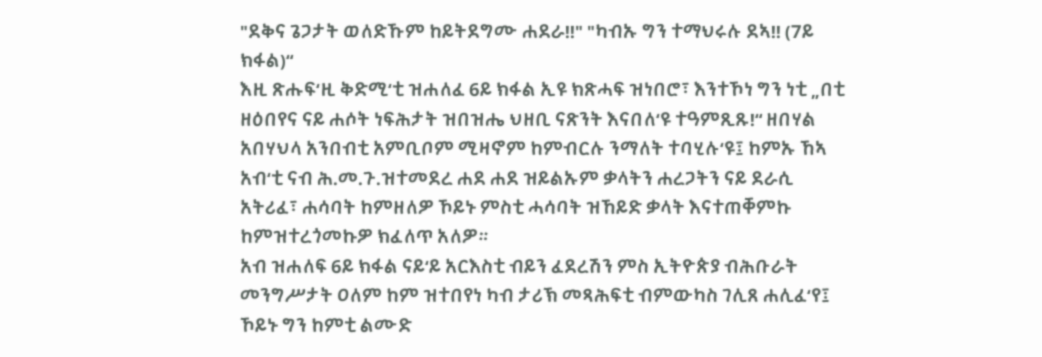"ደቅና ጌጋታት ወለድኹም ከይትደግሙ ሐደራ!!" "ካብኡ ግን ተማህሩሉ ደኣ!! (7ይ ክፋል)“
እዚ ጽሑፍ‘ዚ ቅድሚ‘ቲ ዝሐለፈ 6ይ ክፋል ኢዩ ክጽሓፍ ዝነበሮ፣ እንተኾነ ግን ነቲ „በቲ ዘዕበየና ናይ ሐሶት ነፍሕታት ዝበዝሔ ህዘቢ ናጽንት እናበለ‘ዩ ተዓምጺጹ!“ ዘበሃል አበሃህላ አንበብቲ አምቢቦም ሚዛኖም ከምብርሉ ንማለት ተባሂሉ‘ዩ፤ ከምኡ ኸኣ አብ‘ቲ ናብ ሕ.መ.ጉ.ዝተመደረ ሐደ ሐደ ዝይልኡም ቃላትን ሐረጋትን ናይ ደራሲ አትሪፈ፣ ሐሳባት ከምዘለዎ ኾይኑ ምስቲ ሓሳባት ዝኸይድ ቃላት እናተጠቐምኩ ከምዝተረጎመኩዎ ክፈለጥ አለዎ።
አብ ዝሐለፍ 6ይ ክፋል ናይ‘ይ አርእስቲ ብይን ፈደረሽን ምስ ኢትዮጵያ ብሕቡራት መንግሥታት ዐለም ከም ዝተበየነ ካብ ታሪኽ መጻሕፍቲ ብምውካስ ገሊጸ ሐሊፈ‘የ፤ ኾይኑ ግን ከምቲ ልሙድ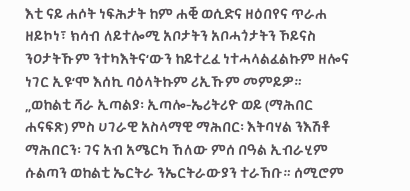እቲ ናይ ሐሶት ነፍሕታት ከም ሐቒ ወሲድና ዘዕበየና ጥራሐ ዘይኮነ፣ ክሳብ ለይተሎሚ አቦታትን አቦሓጎታትን ኾይናስ ንዐታትኹም ንተካእትና‘ውን ከይተረፈ ነተሓላልፈልኩም ዘሎና ነገር ኢዩ‘ሞ እሰኪ ባዕላትኩም ሪኢኹም መምይዎ።
„ወከልቲ ሻራ ኢጣልያ፡ ኢጣሎ-ኤሪትሪዮ ወይ (ማሕበር ሐናፍጽ) ምስ ሀገራዊ አስላማዊ ማሕበር፡ እትባሃል ንእሽቶ ማሕበርን፡ ገና አብ አሜርካ ኸለው ምሰ በዓል ኢብራሂም ሱልጣን ወከልቲ ኤርትራ ንኤርትራውያን ተራኸቡ። ሰሚሮም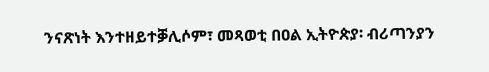ንናጽነት እንተዘይተቓሊሶም፣ መጻወቲ በዐል ኢትዮጵያ፡ ብሪጣንያን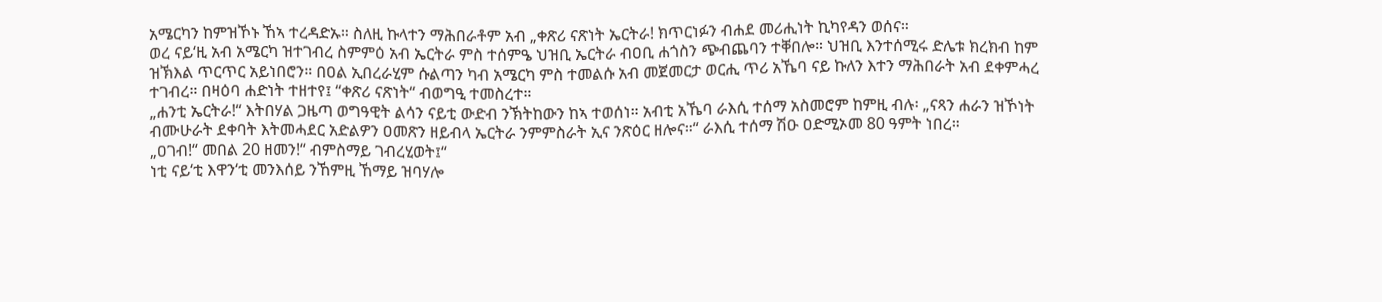አሜርካን ከምዝኾኑ ኸኣ ተረዳድኡ። ስለዚ ኩላተን ማሕበራቶም አብ „ቀጽሪ ናጽነት ኤርትራ! ክጥርነፉን ብሐደ መሪሒነት ኪካየዳን ወሰና።
ወረ ናይ‘ዚ አብ አሜርካ ዝተገብረ ስምምዕ አብ ኤርትራ ምስ ተሰምዔ ህዝቢ ኤርትራ ብዐቢ ሐጎስን ጭብጨባን ተቐበሎ። ህዝቢ እንተሰሚሩ ድሌቱ ክረክብ ከም ዝኽእል ጥርጥር አይነበሮን። በዐል ኢበረራሂም ሱልጣን ካብ አሜርካ ምስ ተመልሱ አብ መጀመርታ ወርሒ ጥሪ አኼባ ናይ ኩለን እተን ማሕበራት አብ ደቀምሓረ ተገብረ። በዛዕባ ሐድነት ተዘተየ፤ “ቀጽሪ ናጽነት“ ብወግዒ ተመስረተ።
„ሐንቲ ኤርትራ!“ እትበሃል ጋዜጣ ወግዓዊት ልሳን ናይቲ ውድብ ንኽትከውን ከኣ ተወሰነ። አብቲ አኼባ ራእሲ ተሰማ አስመሮም ከምዚ ብሉ፡ „ናጻን ሐራን ዝኾነት ብሙሁራት ደቀባት እትመሓደር አድልዎን ዐመጽን ዘይብላ ኤርትራ ንምምስራት ኢና ንጽዕር ዘሎና።“ ራእሲ ተሰማ ሽዑ ዐድሚኦመ 80 ዓምት ነበረ።
„ዐገብ!“ መበል 20 ዘመን!“ ብምስማይ ገብረሂወት፤“
ነቲ ናይ‘ቲ እዋን‘ቲ መንእሰይ ንኸምዚ ኸማይ ዝባሃሎ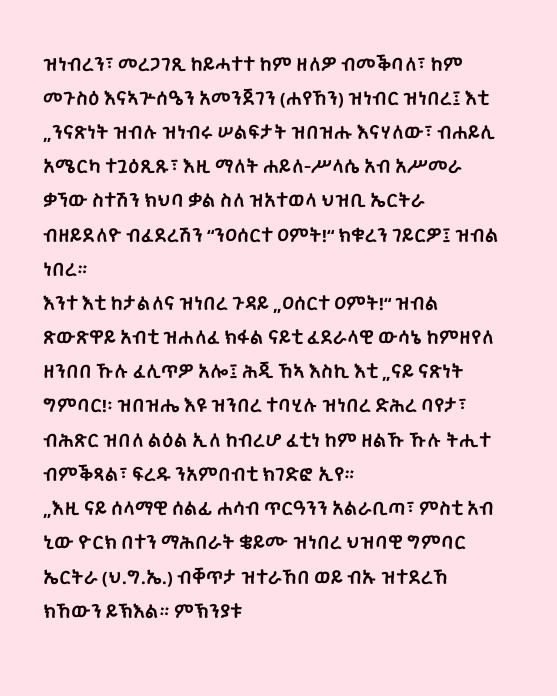ዝነብረን፣ መረጋገጺ ከይሓተተ ከም ዘለዎ ብመቕባለ፣ ከም መጉስዕ እናኣጕሰዔን አመንጀገን (ሐየኸን) ዝነብር ዝነበረ፤ እቲ „ንናጽነት ዝብሉ ዝነብሩ ሠልፍታት ዝበዝሑ እናሃለው፣ ብሐይሊ አሜርካ ተጓዕጺጹ፣ እዚ ማለት ሐይለ-ሥላሴ አብ አሥመራ ቃኘው ስተሽን ክህባ ቃል ስለ ዝአተወላ ህዝቢ ኤርትራ ብዘይደለዮ ብፈደረሽን “ንዐሰርተ ዐምት!“ ክቁረን ገይርዎ፤ ዝብል ነበረ።
እንተ እቲ ከታልለና ዝነበረ ጉዳይ „ዐሰርተ ዐምት!“ ዝብል ጽውጽዋይ አብቲ ዝሐለፈ ክፋል ናይቲ ፈደራላዊ ውሳኔ ከምዘየለ ዘንበበ ኹሉ ፈሊጥዎ አሎ፤ ሕጂ ኸኣ እስኪ እቲ „ናይ ናጽነት ግምባር!፡ ዝበዝሔ እዩ ዝንበረ ተባሂሉ ዝነበረ ድሕረ ባየታ፣ ብሕጽር ዝበለ ልዕል ኢለ ከብረሆ ፈቲነ ከም ዘልኹ ኹሉ ትሒተ ብምቕጻል፣ ፍረዱ ንአምበብቲ ክገድፎ ኢየ።
„እዚ ናይ ሰላማዊ ሰልፊ ሐሳብ ጥርዓንን አልራቢጣ፣ ምስቲ አብ ኒው ዮርክ በተን ማሕበራት ቌይሙ ዝነበረ ህዝባዊ ግምባር ኤርትራ (ህ.ግ.ኤ.) ብቐጥታ ዝተራኸበ ወይ ብኡ ዝተደረኸ ክኸውን ይኽእል። ምኽንያቱ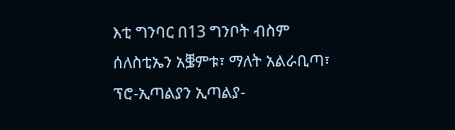እቲ ግንባር በ13 ግንቦት ብስም ሰለስቲኤን አቜምቱ፣ ማለት አልራቢጣ፣ ፕሮ-ኢጣልያን ኢጣልያ-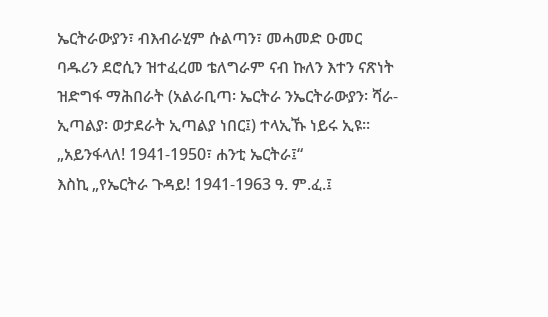ኤርትራውያን፣ ብእብራሂም ሱልጣን፣ መሓመድ ዑመር ባዱሪን ደሮሲን ዝተፈረመ ቴለግራም ናብ ኩለን እተን ናጽነት ዝድግፋ ማሕበራት (አልራቢጣ፡ ኤርትራ ንኤርትራውያን፡ ሻራ- ኢጣልያ፡ ወታደራት ኢጣልያ ነበር፤) ተላኢኹ ነይሩ ኢዩ።
„አይንፋላለ! 1941-1950፣ ሐንቲ ኤርትራ፤“
እስኪ „የኤርትራ ጉዳይ! 1941-1963 ዓ. ም.ፈ.፤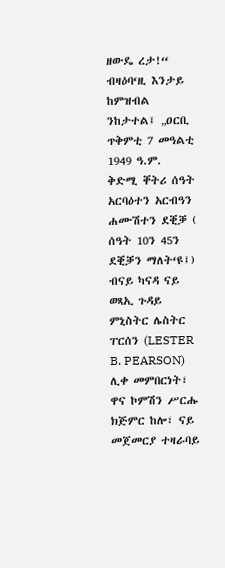ዘውዴ ረታ!“
ብዛዕባ‘ዚ እንታይ ከምዝብል ንከታተል፤ „ዐርቢ ጥቅምቲ 7 መዓልቲ 1949 ዓ.ም. ቅድሚ ቐትሪ ሰዓት አርባዕተን አርብዓን ሐሙሽተን ደቒቓ ( ሰዓት 10ን 45ን ደቒቓን ማለት‘ዩ፤) ብናይ ካናዳ ናይ ወጻኢ ጉዳይ ምኒስትር ሌስትር ፐርሰን (LESTER B. PEARSON) ሊቀ መምበርነት፣ ዋና ኮምሽን ሥርሑ ክጅምር ከሎ፣ ናይ መጀመርያ ተዛራባይ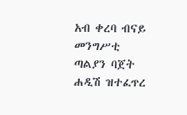አብ ቀረባ ብናይ መንግሥቲ ጣልያን ባጀት ሐዲሽ ዝተፈጥረ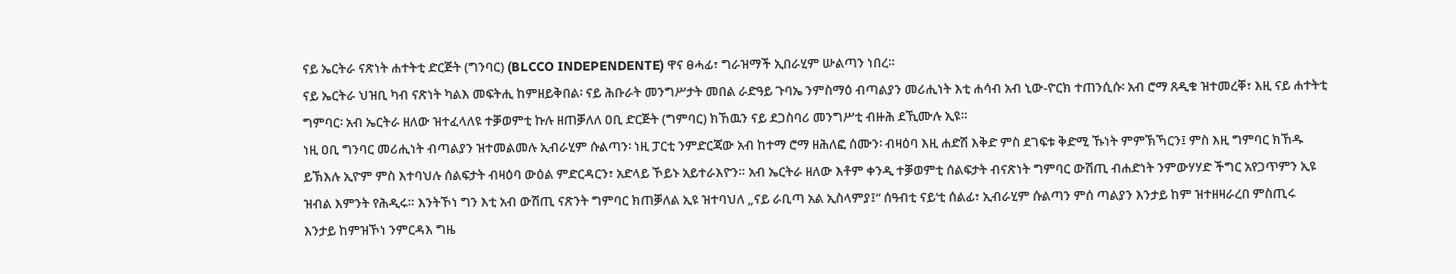ናይ ኤርትራ ናጽነት ሐተትቲ ድርጅት (ግንባር) (BLCCO INDEPENDENTE) ዋና ፀሓፊ፣ ግራዝማች ኢበራሂም ሡልጣን ነበረ።
ናይ ኤርትራ ህዝቢ ካብ ናጽነት ካልእ መፍትሒ ከምዘይቅበል፡ ናይ ሕቡራት መንግሥታት መበል ራድዓይ ጉባኤ ንምስማዕ ብጣልያን መሪሒነት እቲ ሐሳብ አብ ኒው-ዮርክ ተጠንሲሱ፡ አብ ሮማ ጸዲቁ ዝተመረቐ፣ እዚ ናይ ሐተትቲ ግምባር፡ አብ ኤርትራ ዘለው ዝተፈላለዩ ተቓወምቲ ኩሉ ዘጠቓለለ ዐቢ ድርጅት (ግምባር) ክኸዉን ናይ ደጋስባሪ መንግሥቲ ብዙሕ ደኺሙሉ ኢዩ።
ነዚ ዐቢ ግንባር መሪሒነት ብጣልያን ዝተመልመሉ ኢብራሂም ሱልጣን፡ ነዚ ፓርቲ ንምድርጃው አብ ከተማ ሮማ ዘሕለፎ ሰሙን፡ ብዛዕባ እዚ ሐድሽ እቅድ ምስ ደገፍቱ ቅድሚ ኹነት ምምኽኻርን፤ ምስ እዚ ግምባር ክኸዱ ይኽእሉ ኢዮም ምስ እተባህሉ ሰልፍታት ብዛዕባ ውዕል ምድርዳርን፣ አድላይ ኾይኑ አይተራእዮን። አብ ኤርትራ ዘለው እቶም ቀንዲ ተቓወምቲ ሰልፍታት ብናጽነት ግምባር ውሽጢ ብሐድነት ንምውሃሃድ ችግር አየጋጥምን ኢዩ ዝብል እምንት የሕዲሩ። እንትኾነ ግን እቲ አብ ውሽጢ ናጽንት ግምባር ክጠቓለል ኢዩ ዝተባህለ „ናይ ራቢጣ አል ኢስላምያ፤“ ሰዓብቲ ናይ‘ቲ ሰልፊ፣ ኢብራሂም ሱልጣን ምሰ ጣልያን እንታይ ከም ዝተዘዛራረበ ምስጢሩ እንታይ ከምዝኾነ ንምርዳእ ግዜ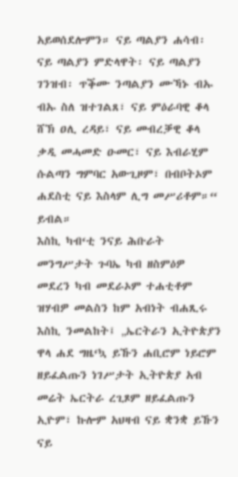አይወሰደሎምን። ናይ ጣልያን ሐሳብ፡ ናይ ጣልያን ምድላዋት፡ ናይ ጣልያን ገንዝብ፡ ጥቕሙ ንጣልያን ሙኻኑ ብኡ ብኡ ስለ ዝተገልጸ፣ ናይ ምዕራባዊ ቆላ ሸኽ ዐሊ ረዳይ፣ ናይ መብረቓዊ ቆላ ቃዲ መሓመድ ዑመር፣ ናይ እብራሂም ሱልጣን ግምባር አውጊዞም፣ በብቦትኦም ሐደስቲ ናይ እስላም ሊግ መሥሪቶም።“ ይብል።
እስኪ ካብ‘ቲ ንናይ ሕቡራት መንግሥታት ጉባኤ ካብ ዘስምዕዎ መደረን ካብ መደራኦም ተሐቲቶም ዝሃብዎ መልስን ከም አብነት ብሐጺሩ እስኪ ንመልከት፤ „ኤርትራን ኢትዮጵያን ዋላ ሐደ ግዜ‘ኳ ይኹን ሐቢሮም ነይሮም ዘይፈልጡን ነገሥታት ኢትዮጵያ አብ መሬት ኤርትራ ረጊጾም ዘይፈልጡን ኢዮም፣ ኩሎም አህዛብ ናይ ቋንቋ ይኹን ናይ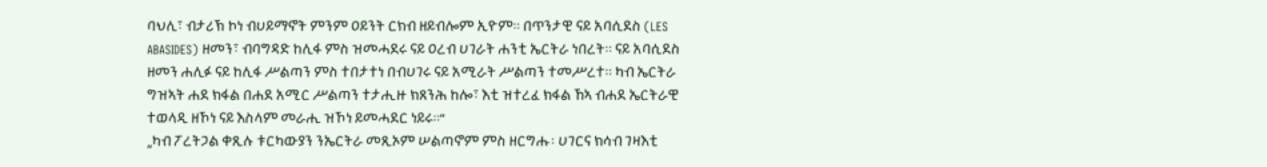ባህሊ፣ ብታሪኽ ኮነ ብሀይማኖት ምንም ዐይንት ርክብ ዘይብሎም ኢዮም። በጥንታዊ ናይ አባሲደስ (LES ABASIDES) ዘመን፣ ብባግዳድ ከሊፋ ምስ ዝመሓደሩ ናይ ዐረብ ሀገራት ሐንቲ ኤርትራ ነበረት። ናይ አባሲደስ ዘመን ሐሊፉ ናይ ከሊፋ ሥልጣን ምስ ተበታተነ በብሀገሩ ናይ አሚራት ሥልጣን ተመሥረተ። ካብ ኤርትራ ግዝኣት ሐደ ክፋል በሐደ አሚር ሥልጣን ተታሒዙ ክጸንሕ ከሎ፣ እቲ ዝተረፈ ክፋል ኸኣ ብሐደ ኤርትራዊ ተወላዲ ዘኾነ ናይ እስላም መራሒ ዝኾነ ይመሓደር ነይሩ።“
„ካብ ፖረትጋል ቀጺሉ ቱርካውያን ንኤርትራ መጺኦም ሠልጣኖም ምስ ዘርግሑ፡ ሀገርና ክሳብ ገዛእቲ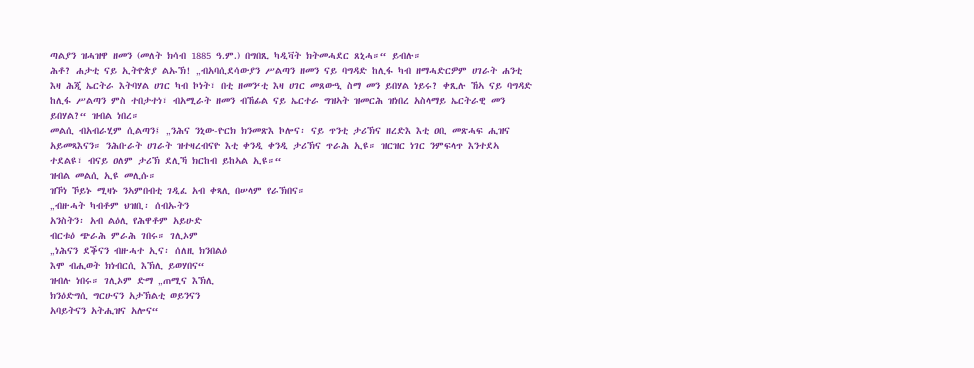ጣልያን ዝሓዝዋ ዘመን (መለት ክሳብ 1885 ዓ.ም.) በግበጺ ካዲቫት ክትመሓደር ጸኒሓ።“ ይብሉ።
ሕቶ? ሐታቲ ናይ ኢትዮጵያ ልኡኽ! „ብአባሲደሳውያን ሥልጣን ዘመን ናይ ባግዳድ ከሊፋ ካብ ዘማሓድርዎም ሀገራት ሐንቲ እዛ ሕጂ ኤርትራ እትባሃል ሀገር ካብ ኮነት፣ በቲ ዘመን‘ቲ እዛ ሀገር መጸውዒ ስማ መን ይበሃል ነይሩ? ቀጺሉ ኸኣ ናይ ባግዳድ ከሊፋ ሥልጣን ምስ ተበታተነ፣ ብአሚራት ዘመን ብኸፊል ናይ ኤርተራ ግዝኣት ዝመርሕ ዝነበረ አስላማይ ኤርትራዊ መን ይበሃል?“ ዝብል ነበረ።
መልሲ ብአብራሂም ሲልጣን፤ „ንሕና ንኒው-ዮርክ ክንመጽእ ኮሎና፡ ናይ ጥንቲ ታሪኽና ዘረድእ እቲ ዐቢ መጽሓፍ ሒዝና አይመጻእናን። ንሕቡራት ሀገራት ዝተዛረብናዮ እቲ ቀንዲ ቀንዲ ታሪኽና ጥራሕ ኢዩ። ዝርዝር ነገር ንምፍላጥ እንተደኣ ተደልዩ፣ ብናይ ዐለም ታሪኽ ደሊኻ ክርከብ ይከኣል ኢዩ።“
ዝብል መልሲ ኢዩ መሊሱ።
ዝኾነ ኾይኑ ሚዛኑ ንኣምበብቲ ገዲፈ አብ ቀጻሊ በሠላም የራኽበና።
„ብዙሓት ካብቶም ህዝቢ፡ ሰብኡትን
አንስትን፡ አብ ልዕሊ የሕዋቶም አይሁድ
ብርቱዕ ጭራሕ ምራሕ ገበሩ። ገሊኦም
„ነሕናን ደቕናን ብዙሓተ ኢና፡ ሰለዚ ክንበልዕ
እሞ ብሒወት ክነብርሲ እኽሊ ይወሃበና“
ዝብሉ ነበሩ። ገሊኦም ድማ „ጠሚና እኽሊ
ክንዕድግሲ ግርሁናን አታኽልቲ ወይንናን
አባይትናን አትሒዝና አሎና“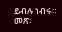ይብሉ ነብሩ።
መጽ፡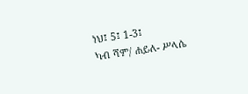ነህ፤ 5፤ 1-3፤
ካብ ሻም/ ሐይለ- ሥላሴ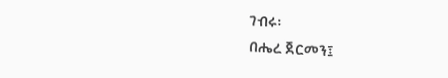ገብሩ፡
በሔረ ጀርመን፤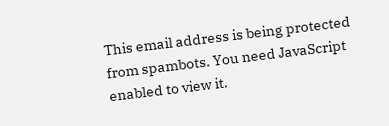This email address is being protected from spambots. You need JavaScript enabled to view it.